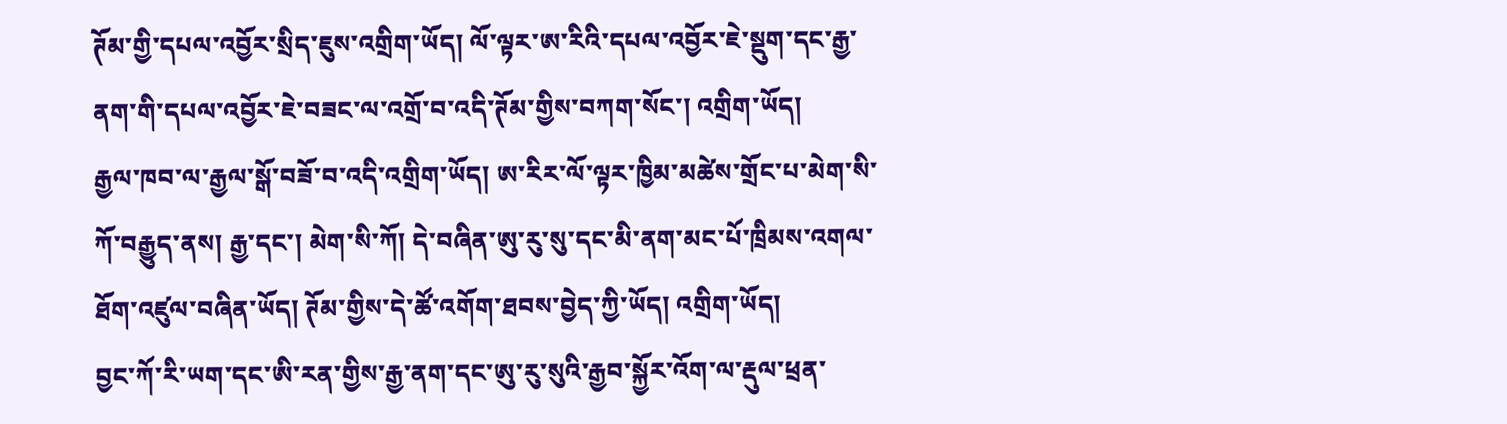ཊོམ་གྱི་དཔལ་འབྱོར་སྲིད་ཇུས་འགྲིག་ཡོད། ལོ་ལྟར་ཨ་རིའི་དཔལ་འབྱོར་ཇེ་སྡུག་དང་རྒྱ་ནག་གི་དཔལ་འབྱོར་ཇེ་བཟང་ལ་འགྲོ་བ་འདི་ཊོམ་གྱིས་བཀག་སོང་། འགྲིག་ཡོད།
རྒྱལ་ཁབ་ལ་རྒྱལ་སྒོ་བཟོ་བ་འདི་འགྲིག་ཡོད། ཨ་རིར་ལོ་ལྟར་ཁྱིམ་མཚེས་གྲོང་པ་མེག་སི་ཀོ་བརྒྱུད་ནས། རྒྱ་དང་། མེག་སི་ཀོ། དེ་བཞིན་ཨུ་རུ་སུ་དང་མི་ནག་མང་པོ་ཁྲིམས་འགལ་ཐོག་འཛུལ་བཞིན་ཡོད། ཊོམ་གྱིས་དེ་ཚོ་འགོག་ཐབས་བྱེད་ཀྱི་ཡོད། འགྲིག་ཡོད།
བྱང་ཀོ་རི་ཡག་དང་ཨི་རན་གྱིས་རྒྱ་ནག་དང་ཨུ་རུ་སུའི་རྒྱབ་སྐྱོར་འོག་ལ་རྡུལ་ཕྲན་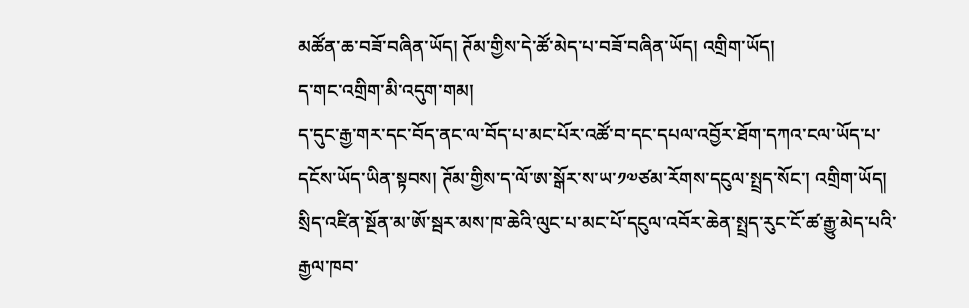མཚོན་ཆ་བཟོ་བཞིན་ཡོད། ཊོམ་གྱིས་དེ་ཚོ་མེད་པ་བཟོ་བཞིན་ཡོད། འགྲིག་ཡོད།
ད་གང་འགྲིག་མི་འདུག་གམ།
ད་དུང་རྒྱ་གར་དང་བོད་ནང་ལ་བོད་པ་མང་པོར་འཚོ་བ་དང་དཔལ་འབྱོར་ཐོག་དཀའ་ངལ་ཡོད་པ་དངོས་ཡོད་ཡིན་སྟབས། ཊོམ་གྱིས་ད་ལོ་ཨ་སྒོར་ས་ཡ་༡༧ཙམ་རོགས་དངུལ་སྤྲད་སོང་། འགྲིག་ཡོད།
སྲིད་འཛིན་སྔོན་མ་ཨོ་སྦར་མས་ཁ་ཆེའི་ལུང་པ་མང་པོ་དངུལ་འབོར་ཆེན་སྤྲད་རུང་ངོ་ཚ་རྒྱུ་མེད་པའི་རྒྱལ་ཁབ་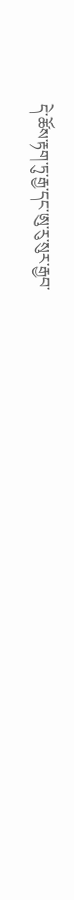དེ་ཚོས་རྟག་ཏུ་རྒྱ་དང་ཨུ་རུ་སུར་རྒྱབ་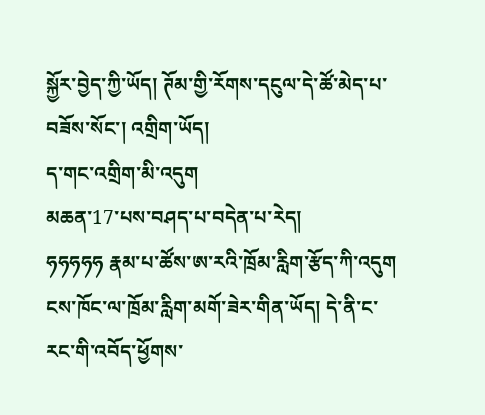སྐྱོར་བྱེད་ཀྱི་ཡོད། ཊོམ་གྱི་རོགས་དངུལ་དེ་ཚོ་མེད་པ་བཟོས་སོང་། འགྲིག་ཡོད།
ད་གང་འགྲིག་མི་འདུག
མཆན་17་པས་བཤད་པ་བདེན་པ་རེད།
ཧཧཧཧཧ རྣམ་པ་ཚོས་ཨ་རའི་ཁྲོམ་རླིག་རྩོད་ཀི་འདུག ངས་ཁོང་ལ་ཁྲོམ་རླིག་མགོ་ཟེར་གིན་ཡོད། དེ་ནི་ང་རང་གི་འབོད་ཕྱོགས་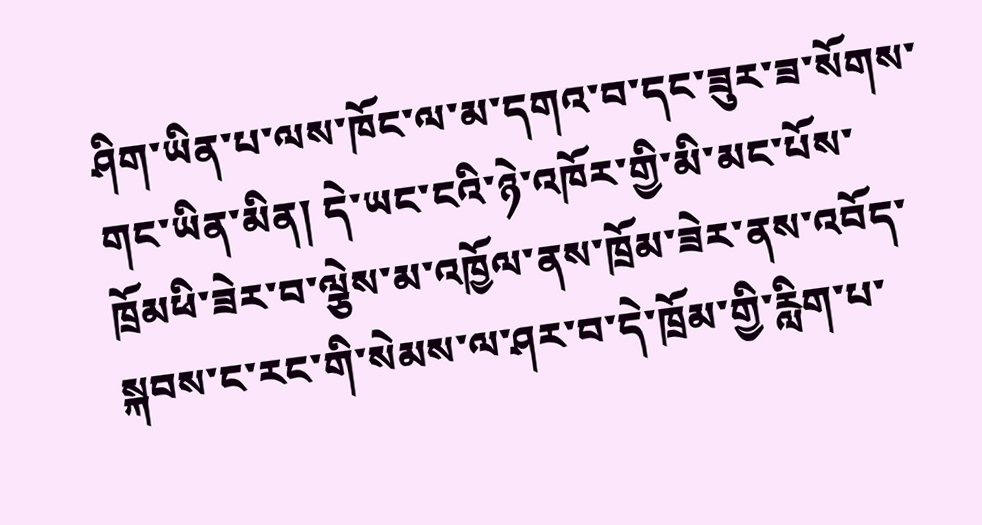ཤིག་ཡིན་པ་ལས་ཁོང་ལ་མ་དགའ་བ་དང་ཟུར་ཟ་སོགས་གང་ཡིན་མིན། དེ་ཡང་ངའི་ཉེ་འཁོར་གྱི་མི་མང་པོས་ཁྲོམཕི་ཟེར་བ་ལྕེས་མ་འཁྱོལ་ནས་ཁྲོམ་ཟེར་ནས་འབོད་སྐབས་ང་རང་གི་སེམས་ལ་ཤར་བ་དེ་ཁྲོམ་གྱི་རླིག་པ་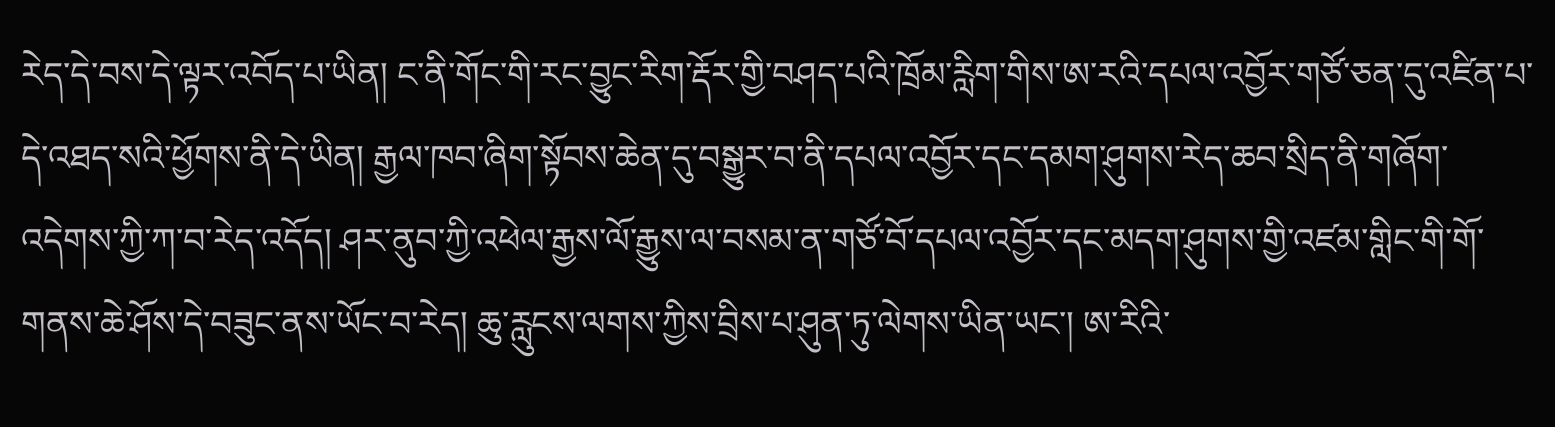རེད་དེ་བས་དེ་ལྟར་འབོད་པ་ཡིན། ང་ནི་གོང་གི་རང་བྱུང་རིག་རྡོར་གྱི་བཤད་པའི་ཁྲོམ་རླིག་གིས་ཨ་རའི་དཔལ་འབྱོར་གཙོ་ཅན་དུ་འཛིན་པ་དེ་འཐད་སའི་ཕྱོགས་ནི་དེ་ཡིན། རྒྱལ་ཁབ་ཞིག་སྟོབས་ཆེན་དུ་བསྒྱུར་བ་ནི་དཔལ་འབྱོར་དང་དམག་ཤུགས་རེད་ཆབ་སྲིད་ནི་གཞོག་འདེགས་ཀྱི་ཀ་བ་རེད་འདོད། ཤར་ནུབ་ཀྱི་འཕེལ་རྒྱས་ལོ་རྒྱུས་ལ་བསམ་ན་གཙོ་བོ་དཔལ་འབྱོར་དང་མདག་ཤུགས་གྱི་འཛམ་གླིང་གི་གོ་གནས་ཆེ་ཤོས་དེ་བཟུང་ནས་ཡོང་བ་རེད། ཆུ་རླུངས་ལགས་ཀྱིས་བྲིས་པ་ཤུན་ཏུ་ལེགས་ཡིན་ཡང་། ཨ་རིའི་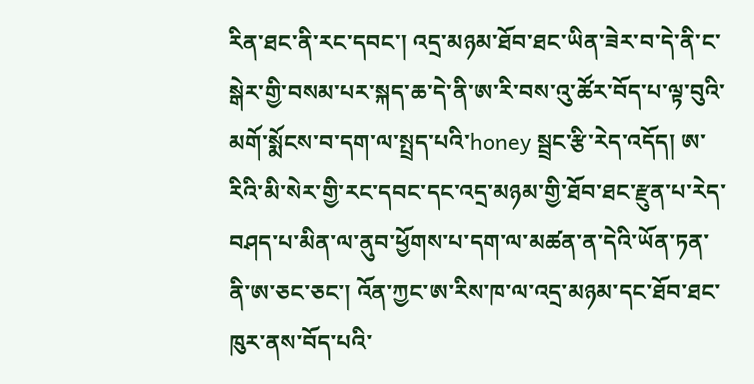རིན་ཐང་ནི་རང་དབང་། འདྲ་མཉམ་ཐོབ་ཐང་ཡིན་ཟེར་བ་དེ་ནི་ང་སྒེར་གྱི་བསམ་པར་སྐད་ཆ་དེ་ནི་ཨ་རི་བས་འུ་ཚོར་བོད་པ་ལྟ་བུའི་མགོ་སྨོངས་བ་དག་ལ་སྤྲད་པའི་honey སྦྲང་རྩི་རེད་འདོད། ཨ་རིའི་མི་སེར་གྱི་རང་དབང་དང་འདྲ་མཉམ་གྱི་ཐོབ་ཐང་རྫུན་པ་རེད་བཤད་པ་མིན་ལ་ནུབ་ཕྱོགས་པ་དག་ལ་མཚན་ན་དེའི་ཡོན་ཏན་ནི་ཨ་ཅང་ཅང་། འོན་ཀྱང་ཨ་རིས་ཁ་ལ་འདྲ་མཉམ་དང་ཐོབ་ཐང་ཁུར་ནས་བོད་པའི་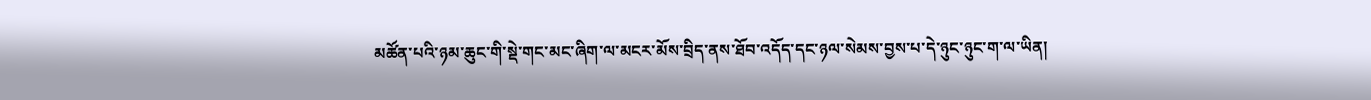མཚོན་པའི་ཉམ་ཆུང་གི་སྡེ་གང་མང་ཞིག་ལ་མངར་མོས་བྲིད་ནས་ཐོབ་འདོད་དང་ཉལ་སེམས་བྱས་པ་དེ་ཉུང་ཉུང་ག་ལ་ཡིན།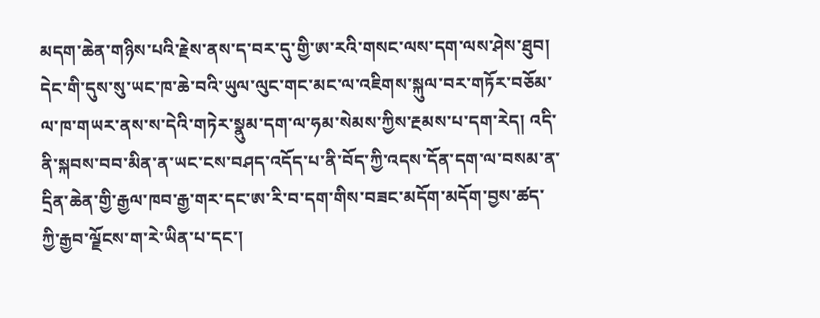མདག་ཆེན་གཉིས་པའི་རྗེས་ནས་ད་བར་དུ་གྱི་ཨ་རའི་གསང་ལས་དག་ལས་ཤེས་ཐུབ། དེང་གི་དུས་སུ་ཡང་ཁ་ཆེ་བའི་ཡུལ་ལུང་གང་མང་ལ་འཇིགས་སྐུལ་བར་གཏོར་བཅོམ་ལ་ཁ་གཡར་ནས་ས་དེའི་གཏེར་སྣུམ་དག་ལ་ཧམ་སེམས་ཀྱིས་རྔམས་པ་དག་རེད། འདི་ནི་སྐབས་བབ་མིན་ན་ཡང་ངས་བཤད་འདོད་པ་ནི་བོད་ཀྱི་འདས་དོན་དག་ལ་བསམ་ན་དྲིན་ཆེན་གྱི་རྒྱལ་ཁབ་རྒྱ་གར་དང་ཨ་རི་བ་དག་གིས་བཟང་མདོག་མདོག་བྱས་ཚད་ཀྱི་རྒྱབ་ལྗོངས་ག་རེ་ཡིན་པ་དང་།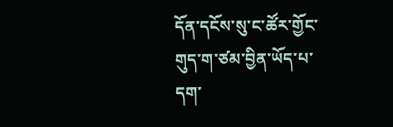དོན་དངོས་སུ་ང་ཚོར་གྱོང་གུད་ག་ཙམ་བྱིན་ཡོད་པ་དག་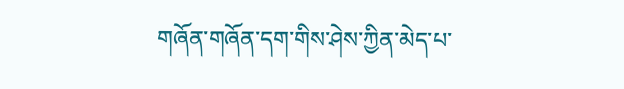གཞོན་གཞོན་དག་གིས་ཤེས་ཀྱིན་མེད་པ་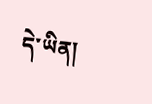དེ་ཡིན།